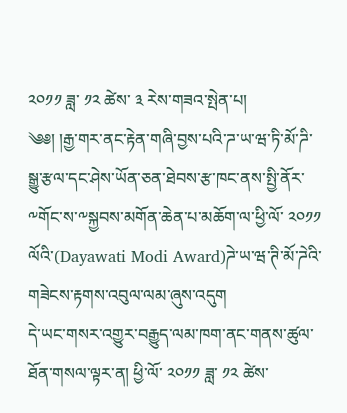༢༠༡༡ ཟླ་ ༡༢ ཚེས་ ༣ རེས་གཟའ་སྤེན་པ།
༄༅། །རྒྱ་གར་ནང་རྟེན་གཞི་བྱས་པའི་ཌ་ཡ་ཝ་ཏི་མོ་ཌི་སྒྱུ་རྩལ་དང་ཤེས་ཡོན་ཅན་ཐེབས་རྩ་ཁང་ནས་སྤྱི་ནོར་༸གོང་ས་༸སྐྱབས་མགོན་ཆེན་པ་མཆོག་ལ་ཕྱི་ལོ་ ༢༠༡༡ ལོའི་(Dayawati Modi Award)ཌེ་ཡ་ཝ་ཊི་མོ་ཌེའི་གཟེངས་རྟགས་འབུལ་ལམ་ཞུས་འདུག
དེ་ཡང་གསར་འགྱུར་བརྒྱུད་ལམ་ཁག་ནང་གནས་ཚུལ་ཐོན་གསལ་ལྟར་ན། ཕྱི་ལོ་ ༢༠༡༡ ཟླ་ ༡༢ ཚེས་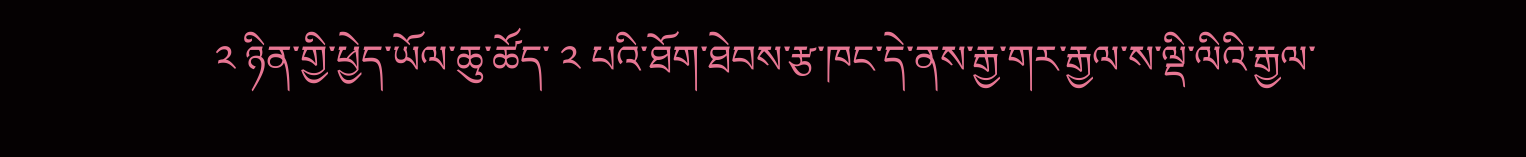༢ ཉིན་གྱི་ཕྱེད་ཡོལ་ཆུ་ཚོད་ ༢ པའི་ཐོག་ཐེབས་རྩ་ཁང་དེ་ནས་རྒྱ་གར་རྒྱལ་ས་ལྡི་ལིའི་རྒྱལ་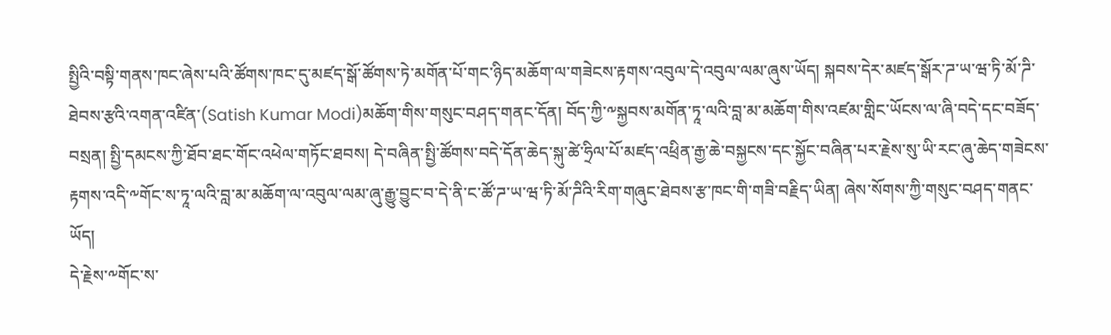སྤྱིའི་བསྟི་གནས་ཁང་ཞེས་པའི་ཚོགས་ཁང་དུ་མཛད་སྒོ་ཚོགས་ཏེ་མགོན་པོ་གང་ཉིད་མཆོག་ལ་གཟེངས་རྟགས་འབུལ་དེ་འབུལ་ལམ་ཞུས་ཡོད། སྐབས་དེར་མཛད་སྒོར་ཌ་ཡ་ཝ་ཏི་མོ་ཌི་ཐེབས་རྩའི་འགན་འཛིན་(Satish Kumar Modi)མཆོག་གིས་གསུང་བཤད་གནང་དོན། བོད་ཀྱི་༸སྐྱབས་མགོན་ཏཱ་ལའི་བླ་མ་མཆོག་གིས་འཛམ་གླིང་ཡོངས་ལ་ཞི་བདེ་དང་བཟོད་བསྲན། སྤྱི་དམངས་ཀྱི་ཐོབ་ཐང་གོང་འཕེལ་གཏོང་ཐབས། དེ་བཞིན་སྤྱི་ཚོགས་བདེ་དོན་ཆེད་སྐུ་ཚེ་ཧྲིལ་པོ་མཛད་འཕྲིན་རྒྱ་ཆེ་བསྐྱངས་དང་སྐྱོང་བཞིན་པར་རྗེས་སུ་ཡི་རང་ཞུ་ཆེད་གཟེངས་རྟགས་འདི་༸གོང་ས་ཏཱ་ལའི་བླ་མ་མཆོག་ལ་འབུལ་ལམ་ཞུ་རྒྱུ་བྱུང་བ་དེ་ནི་ང་ཚོ་ཌ་ཡ་ཝ་ཏི་མོ་ཌིའི་རིག་གཞུང་ཐེབས་རྩ་ཁང་གི་གཟི་བརྗིད་ཡིན། ཞེས་སོགས་ཀྱི་གསུང་བཤད་གནང་ཡོད།
དེ་རྗེས་༸གོང་ས་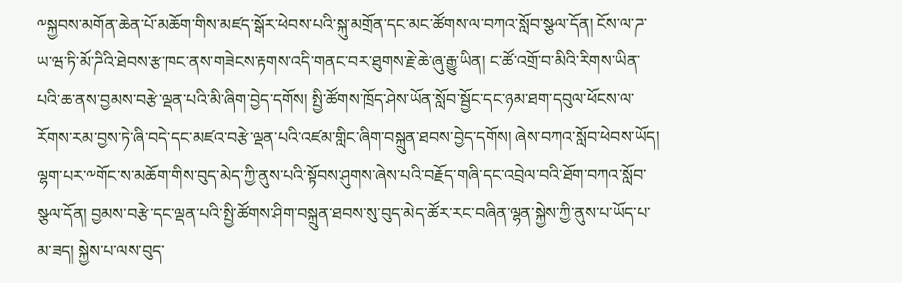༸སྐྱབས་མགོན་ཆེན་པོ་མཆོག་གིས་མཛད་སྒོར་ཕེབས་པའི་སྐུ་མགྲོན་དང་མང་ཚོགས་ལ་བཀའ་སློབ་སྩལ་དོན། ངོས་ལ་ཌ་ཡ་ཝ་ཏི་མོ་ཌིའི་ཐེབས་རྩ་ཁང་ནས་གཟེངས་རྟགས་འདི་གནང་བར་ཐུགས་རྗེ་ཆེ་ཞུ་རྒྱུ་ཡིན། ང་ཚོ་འགྲོ་བ་མིའི་རིགས་ཡིན་པའི་ཆ་ནས་བྱམས་བརྩེ་ལྡན་པའི་མི་ཞིག་བྱེད་དགོས། སྤྱི་ཚོགས་ཁྲོད་ཤེས་ཡོན་སློབ་སྦྱོང་དང་ཉམ་ཐག་དབུལ་ཕོངས་ལ་རོགས་རམ་བྱས་ཏེ་ཞི་བདེ་དང་མཛའ་བརྩེ་ལྡན་པའི་འཛམ་གླིང་ཞིག་བསྐྲུན་ཐབས་བྱེད་དགོས། ཞེས་བཀའ་སློབ་ཕེབས་ཡོད། ལྷག་པར་༸གོང་ས་མཆོག་གིས་བུད་མེད་ཀྱི་ནུས་པའི་སྟོབས་ཤུགས་ཞེས་པའི་བརྗོད་གཞི་དང་འབྲེལ་བའི་ཐོག་བཀའ་སློབ་སྩལ་དོན། བྱམས་བརྩེ་དང་ལྡན་པའི་སྤྱི་ཚོགས་ཤིག་བསྐྲུན་ཐབས་སུ་བུད་མེད་ཚོར་རང་བཞིན་ལྷན་སྐྱེས་ཀྱི་ནུས་པ་ཡོད་པ་མ་ཟད། སྐྱེས་པ་ལས་བུད་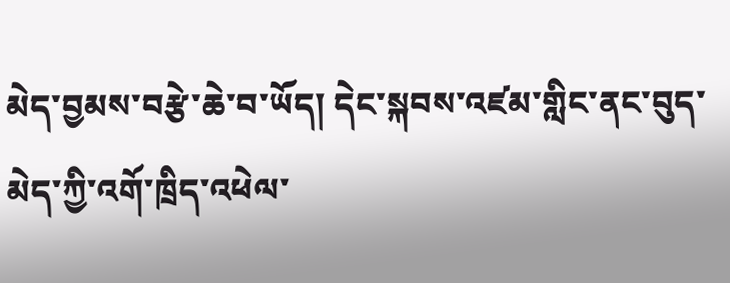མེད་བྱམས་བརྩེ་ཆེ་བ་ཡོད། དེང་སྐབས་འཛམ་གླིང་ནང་བུད་མེད་ཀྱི་འགོ་ཁྲིད་འཕེལ་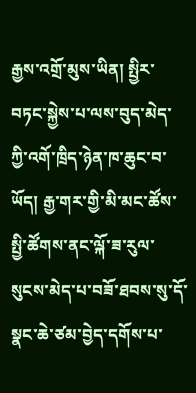རྒྱས་འགྲོ་མུས་ཡིན། སྤྱིར་བཏང་སྐྱེས་པ་ལས་བུད་མེད་ཀྱི་འགོ་ཁྲིད་ཉེན་ཁ་ཆུང་བ་ཡོད། རྒྱ་གར་གྱི་མི་མང་ཚོས་སྤྱི་ཚོགས་ནང་ལྐོ་ཟ་རུལ་སུངས་མེད་པ་བཟོ་ཐབས་སུ་དོ་སྣང་ཆེ་ཙམ་བྱེད་དགོས་པ་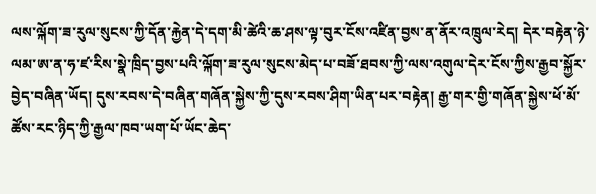ལས་ལྐོག་ཟ་རུལ་སུངས་ཀྱི་དོན་རྐྱེན་དེ་དག་མི་ཚེའི་ཆ་ཤས་ལྟ་བུར་ངོས་འཛིན་བྱས་ན་ནོར་འཁྲུལ་རེད། དེར་བརྟེན་ཉེ་ལམ་ཨ་ན་ཧ་ཛ་རིས་སྣེ་ཁྲིད་བྱས་པའི་ལྐོག་ཟ་རུལ་སུངས་མེད་པ་བཟོ་ཐབས་ཀྱི་ལས་འགུལ་དེར་ངོས་ཀྱིས་རྒྱབ་སྐྱོར་བྱེད་བཞིན་ཡོད། དུས་རབས་དེ་བཞིན་གཞོན་སྐྱེས་ཀྱི་དུས་རབས་ཤིག་ཡིན་པར་བརྟེན། རྒྱ་གར་གྱི་གཞོན་སྐྱེས་ཕོ་མོ་ཚོས་རང་ཉིད་ཀྱི་རྒྱལ་ཁབ་ཡག་པོ་ཡོང་ཆེད་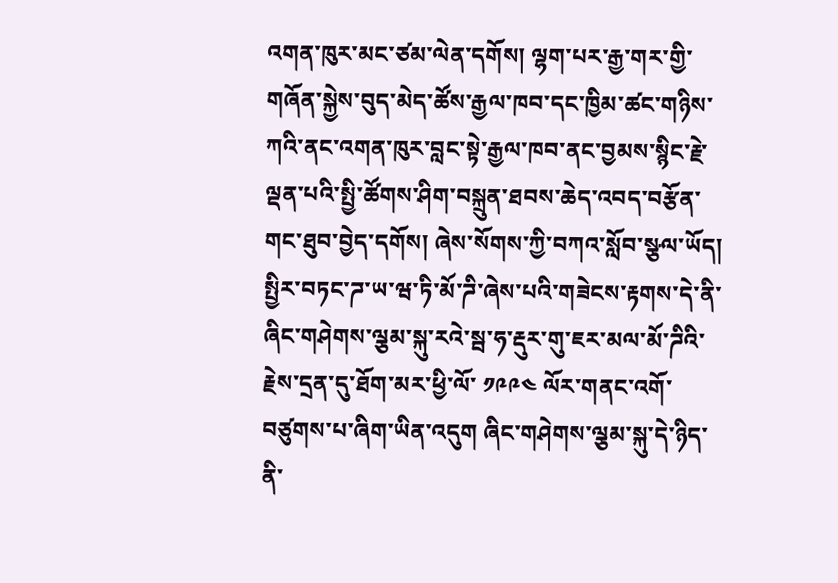འགན་ཁུར་མང་ཙམ་ལེན་དགོས། ལྷག་པར་རྒྱ་གར་གྱི་གཞོན་སྐྱེས་བུད་མེད་ཚོས་རྒྱལ་ཁབ་དང་ཁྱིམ་ཚང་གཉིས་ཀའི་ནང་འགན་ཁུར་བླང་སྟེ་རྒྱལ་ཁབ་ནང་བྱམས་སྙིང་རྗེ་ལྡན་པའི་སྤྱི་ཚོགས་ཤིག་བསྐྲུན་ཐབས་ཆེད་འབད་བརྩོན་གང་ཐུབ་བྱེད་དགོས། ཞེས་སོགས་ཀྱི་བཀའ་སློབ་སྩལ་ཡོད།
སྤྱིར་བཏང་ཌ་ཡ་ཝ་ཏི་མོ་ཌི་ཞེས་པའི་གཟེངས་རྟགས་དེ་ནི་ཞིང་གཤེགས་ལྕམ་སྐུ་རའེ་སྦ་ཧ་རྡུར་གུ་ཇར་མལ་མོ་ཌིའི་རྗེས་དྲན་དུ་ཐོག་མར་ཕྱི་ལོ་ ༡༩༩༤ ལོར་གནང་འགོ་བཙུགས་པ་ཞིག་ཡིན་འདུག ཞིང་གཤེགས་ལྕམ་སྐུ་དེ་ཉིད་ནི་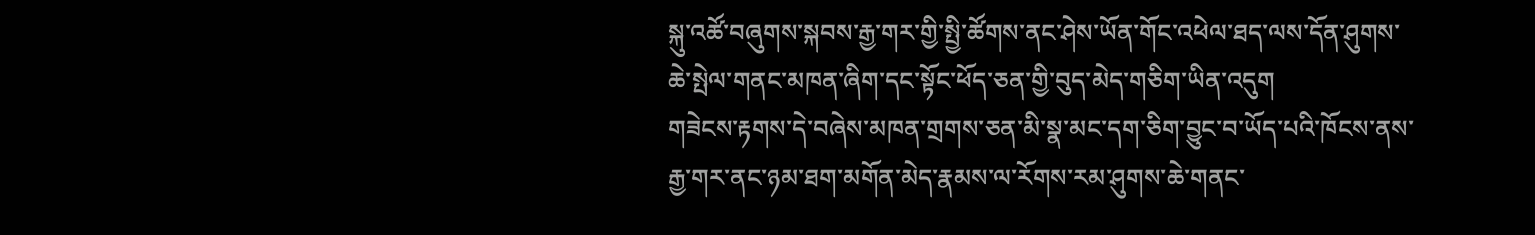སྐུ་འཚོ་བཞུགས་སྐབས་རྒྱ་གར་གྱི་སྤྱི་ཚོགས་ནང་ཤེས་ཡོན་གོང་འཕེལ་ཐད་ལས་དོན་ཤུགས་ཆེ་སྤེལ་གནང་མཁན་ཞིག་དང་སྟོང་ཕོད་ཅན་གྱི་བུད་མེད་གཅིག་ཡིན་འདུག
གཟེངས་རྟགས་དེ་བཞེས་མཁན་གྲགས་ཅན་མི་སྣ་མང་དག་ཅིག་བྱུང་བ་ཡོད་པའི་ཁོངས་ནས་རྒྱ་གར་ནང་ཉམ་ཐག་མགོན་མེད་རྣམས་ལ་རོགས་རམ་ཤུགས་ཆེ་གནང་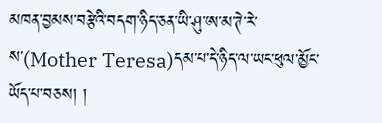མཁན་བྱམས་བརྩེའི་བདག་ཉིད་ཅན་ཡི་ཤུ་ཨ་མ་ཊེ་རེ་ས་(Mother Teresa)དམ་པ་དེ་ཉིད་ལ་ཡང་ཕུལ་མྱོང་ཡོད་པ་བཅས། །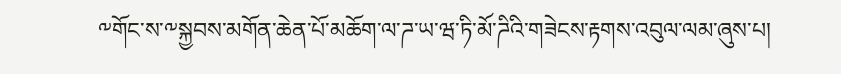༸གོང་ས་༸སྐྱབས་མགོན་ཆེན་པོ་མཆོག་ལ་ཌ་ཡ་ཝ་ཏི་མོ་ཌིའི་གཟེངས་རྟགས་འབུལ་ལམ་ཞུས་པ།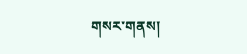གསར་གནས།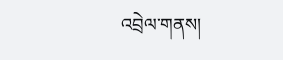འབྲེལ་གནས།